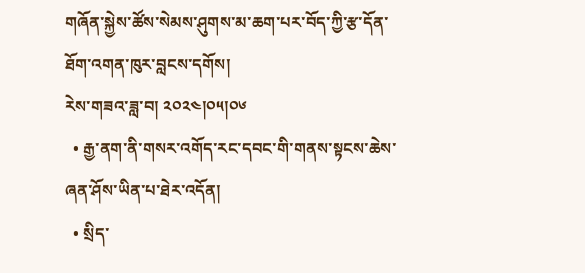གཞོན་སྐྱེས་ཚོས་སེམས་ཤུགས་མ་ཆག་པར་བོད་ཀྱི་རྩ་དོན་ཐོག་འགན་ཁུར་བླངས་དགོས།
རེས་གཟའ་ཟླ་བ། ༢༠༢༤།༠༥།༠༦
  • རྒྱ་ནག་ནི་གསར་འགོད་རང་དབང་གི་གནས་སྟངས་ཆེས་ཞན་ཤོས་ཡིན་པ་ཐེར་འདོན།
  • སྲིད་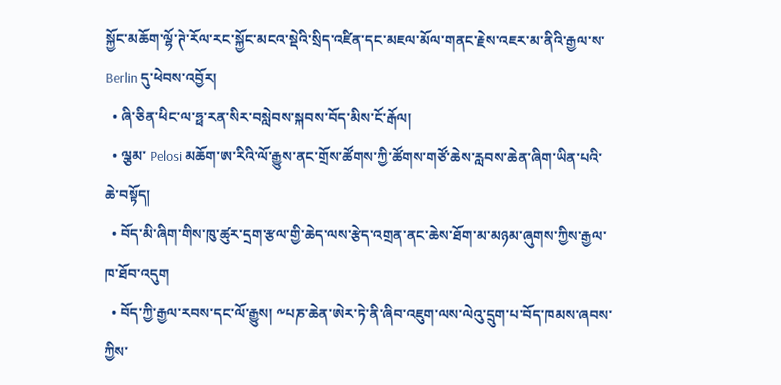སྐྱོང་མཆོག་ལྷོ་ཊེ་རོལ་རང་སྐྱོང་མངའ་སྡེའི་སྲིད་འཛིན་དང་མཇལ་མོལ་གནང་རྗེས་འཇར་མ་ནིའི་རྒྱལ་ས་ Berlin དུ་ཕེབས་འབྱོར།
  • ཞི་ཅིན་ཕིང་ལ་ཧྥ་རན་སིར་བསླེབས་སྐབས་བོད་མིས་ངོ་རྒོལ།
  • ལྕམ་ Pelosi མཆོག་ཨ་རིའི་ལོ་རྒྱུས་ནང་གྲོས་ཚོགས་ཀྱི་ཚོགས་གཙོ་ཆེས་རླབས་ཆེན་ཞིག་ཡིན་པའི་ཆེ་བསྟོད།
  • བོད་མི་ཞིག་གིས་ཁུ་ཚུར་དྲག་རྩལ་གྱི་ཆེད་ལས་རྩེད་འགྲན་ནང་ཆེས་ཐོག་མ་མཉམ་ཞུགས་ཀྱིས་རྒྱལ་ཁ་ཐོབ་འདུག
  • བོད་ཀྱི་རྒྱལ་རབས་དང་ལོ་རྒྱུས། ༸པཎ་ཆེན་ཨེར་ཏེ་ནི་ཞིབ་འཇུག་ལས་ལེའུ་དྲུག་པ་བོད་ཁམས་ཞབས་ཀྱིས་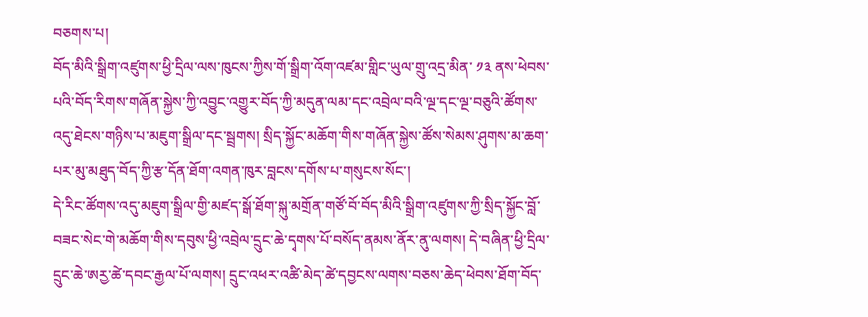བཅགས་པ།
བོད་མིའི་སྒྲིག་འཛུགས་ཕྱི་དྲིལ་ལས་ཁུངས་ཀྱིས་གོ་སྒྲིག་འོག་འཛམ་གླིང་ཡུལ་གྲུ་འདྲ་མིན་ ༡༣ ནས་ཕེབས་པའི་བོད་རིགས་གཞོན་སྐྱེས་ཀྱི་འབྱུང་འགྱུར་བོད་ཀྱི་མདུན་ལམ་དང་འབྲེལ་བའི་ལྔ་དང་ལྔ་བཅུའི་ཚོགས་འདུ་ཐེངས་གཉིས་པ་མཇུག་སྒྲིལ་དང་སྦྲགས། སྲིད་སྐྱོང་མཆོག་གིས་གཞོན་སྐྱེས་ཚོས་སེམས་ཤུགས་མ་ཆག་པར་མུ་མཐུད་བོད་ཀྱི་རྩ་དོན་ཐོག་འགན་ཁུར་བླངས་དགོས་པ་གསུངས་སོང་།
དེ་རིང་ཚོགས་འདུ་མཇུག་སྒྲིལ་གྱི་མཛད་སྒོ་ཐོག་སྐུ་མགྲོན་གཙོ་བོ་བོད་མིའི་སྒྲིག་འཛུགས་ཀྱི་སྲིད་སྐྱོང་བློ་བཟང་སེང་གེ་མཆོག་གིས་དབུས་ཕྱི་འབྲེལ་དྲུང་ཆེ་དྭགས་པོ་བསོད་ནམས་ནོར་ནུ་ལགས། དེ་བཞིན་ཕྱི་དྲིལ་དྲུང་ཆེ་ཨརྱ་ཚེ་དབང་རྒྱལ་པོ་ལགས། དྲུང་འཕར་འཚི་མེད་ཚེ་དབྱངས་ལགས་བཅས་ཆེད་ཕེབས་ཐོག་བོད་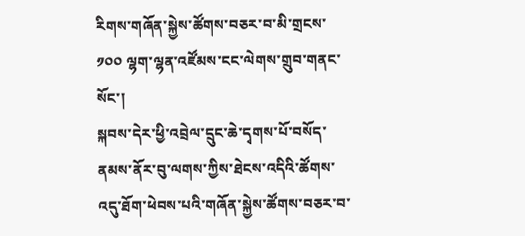རིགས་གཞོན་སྐྱེས་ཚོགས་བཅར་བ་མི་གྲངས་ ༡༠༠ ལྷག་ལྷན་འཛོམས་ངང་ལེགས་གྲུབ་གནང་སོང་།
སྐབས་དེར་ཕྱི་འབྲེལ་དྲུང་ཆེ་དྭགས་པོ་བསོད་ནམས་ནོར་བུ་ལགས་ཀྱིས་ཐེངས་འདིའི་ཚོགས་འདུ་ཐོག་ཕེབས་པའི་གཞོན་སྐྱེས་ཚོགས་བཅར་བ་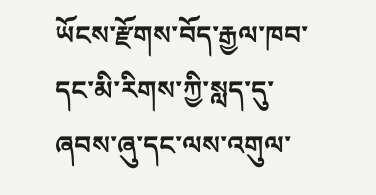ཡོངས་རྫོགས་བོད་རྒྱལ་ཁབ་དང་མི་རིགས་ཀྱི་སླད་དུ་ཞབས་ཞུ་དང་ལས་འགུལ་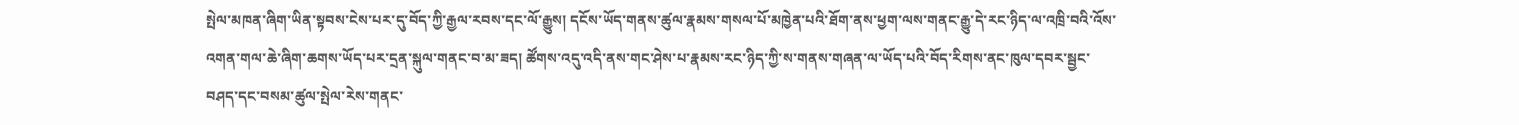སྤེལ་མཁན་ཞིག་ཡིན་སྟབས་ངེས་པར་དུ་བོད་ཀྱི་རྒྱལ་རབས་དང་ལོ་རྒྱུས། དངོས་ཡོད་གནས་ཚུལ་རྣམས་གསལ་པོ་མཁྱེན་པའི་ཐོག་ནས་ཕྱག་ལས་གནང་རྒྱུ་དེ་རང་ཉིད་ལ་འཁྲི་བའི་འོས་འགན་གལ་ཆེ་ཞིག་ཆགས་ཡོད་པར་དྲན་སྐུལ་གནང་བ་མ་ཟད། ཚོགས་འདུ་འདི་ནས་གང་ཤེས་པ་རྣམས་རང་ཉིད་ཀྱི་ས་གནས་གཞན་ལ་ཡོད་པའི་བོད་རིགས་ནང་ཁུལ་དབར་སྦྱང་བཤད་དང་བསམ་ཚུལ་སྤེལ་རེས་གནང་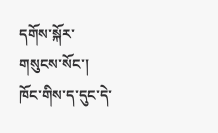དགོས་སྐོར་གསུངས་སོང་།
ཁོང་གིས་ད་དུང་དེ་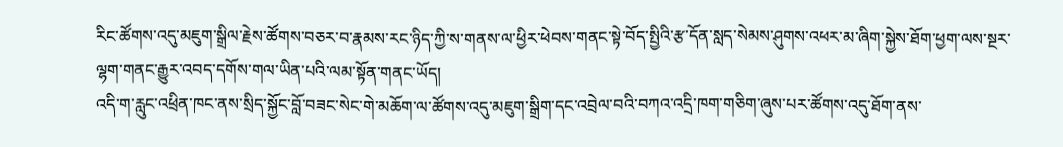རིང་ཚོགས་འདུ་མཇུག་སྒྲིལ་རྗེས་ཚོགས་བཅར་བ་རྣམས་རང་ཉིད་ཀྱི་ས་གནས་ལ་ཕྱིར་ཕེབས་གནང་སྟེ་བོད་སྤྱིའི་རྩ་དོན་སླད་སེམས་ཤུགས་འཕར་མ་ཞིག་སྐྱེས་ཐོག་ཕྱག་ལས་སྔར་ལྷག་གནང་རྒྱུར་འབད་དགོས་གལ་ཡིན་པའི་ལམ་སྟོན་གནང་ཡོད།
འདི་ག་རླུང་འཕྲིན་ཁང་ནས་སྲིད་སྐྱོང་བློ་བཟང་སེང་གེ་མཆོག་ལ་ཚོགས་འདུ་མཇུག་སྒྲིག་དང་འབྲེལ་བའི་བཀའ་འདྲི་ཁག་གཅིག་ཞུས་པར་ཚོགས་འདུ་ཐོག་ནས་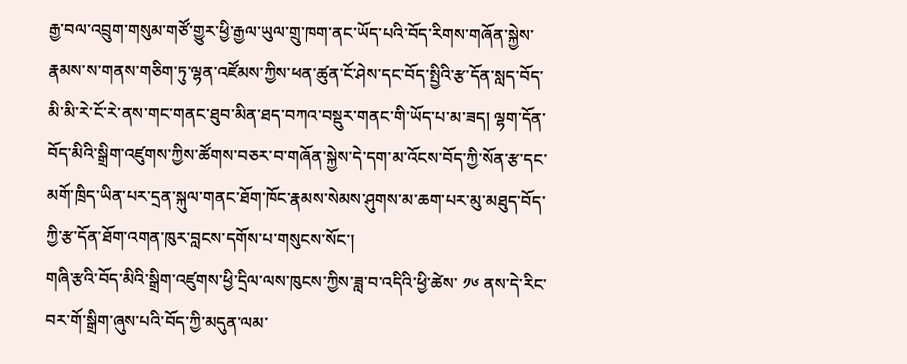རྒྱ་བལ་འབྲུག་གསུམ་གཙོ་གྱུར་ཕྱི་རྒྱལ་ཡུལ་གྲུ་ཁག་ནང་ཡོད་པའི་བོད་རིགས་གཞོན་སྐྱེས་རྣམས་ས་གནས་གཅིག་ཏུ་ལྷན་འཛོམས་ཀྱིས་ཕན་ཚུན་ངོ་ཤེས་དང་བོད་སྤྱིའི་རྩ་དོན་སླད་བོད་མི་མི་རེ་ངོ་རེ་ནས་གང་གནང་ཐུབ་མིན་ཐད་བཀའ་བསྡུར་གནང་གི་ཡོད་པ་མ་ཟད། ལྷག་དོན་བོད་མིའི་སྒྲིག་འཛུགས་ཀྱིས་ཚོགས་བཅར་བ་གཞོན་སྐྱེས་དེ་དག་མ་འོངས་བོད་ཀྱི་སོན་རྩ་དང་མགོ་ཁྲིད་ཡིན་པར་དྲན་སྐུལ་གནང་ཐོག་ཁོང་རྣམས་སེམས་ཤུགས་མ་ཆག་པར་མུ་མཐུད་བོད་ཀྱི་རྩ་དོན་ཐོག་འགན་ཁུར་བླངས་དགོས་པ་གསུངས་སོང་།
གཞི་རྩའི་བོད་མིའི་སྒྲིག་འཛུགས་ཕྱི་དྲིལ་ལས་ཁུངས་ཀྱིས་ཟླ་བ་འདིའི་ཕྱི་ཚེས་ ༡༦ ནས་དེ་རིང་བར་གོ་སྒྲིག་ཞུས་པའི་བོད་ཀྱི་མདུན་ལམ་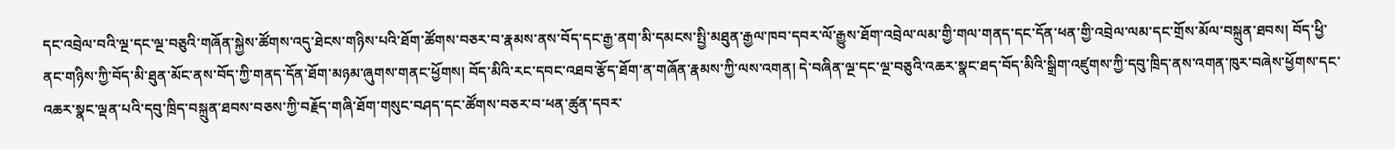དང་འབྲེལ་བའི་ལྔ་དང་ལྔ་བཅུའི་གཞོན་སྐྱེས་ཚོགས་འདུ་ཐེངས་གཉིས་པའི་ཐོག་ཚོགས་བཅར་བ་རྣམས་ནས་བོད་དང་རྒྱ་ནག་མི་དམངས་སྤྱི་མཐུན་རྒྱལ་ཁབ་དབར་ལོ་རྒྱུས་ཐོག་འབྲེལ་ལམ་གྱི་གལ་གནད་དང་དོན་ཕན་གྱི་འབྲེལ་ལམ་དང་གྲོས་མོལ་བསྐྲུན་ཐབས། བོད་ཕྱི་ནང་གཉིས་ཀྱི་བོད་མི་ཐུན་མོང་ནས་བོད་ཀྱི་གནད་དོན་ཐོག་མཉམ་ཞུགས་གནང་ཕྱོགས། བོད་མིའི་རང་དབང་འཐབ་རྩོད་ཐོག་ན་གཞོན་རྣམས་ཀྱི་ལས་འགན། དེ་བཞིན་ལྔ་དང་ལྔ་བཅུའི་འཆར་སྣང་ཐད་བོད་མིའི་སྒྲིག་འཛུགས་ཀྱི་དབུ་ཁྲིད་ནས་འགན་ཁུར་བཞེས་ཕྱོགས་དང་འཆར་སྣང་ལྡན་པའི་དབུ་ཁྲིད་བསྐྲུན་ཐབས་བཅས་ཀྱི་བརྗོད་གཞི་ཐོག་གསུང་བཤད་དང་ཚོགས་བཅར་བ་ཕན་ཚུན་དབར་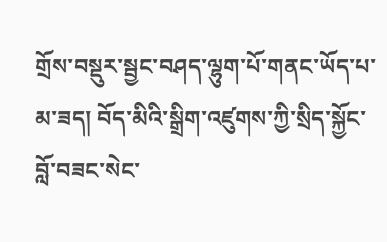གྲོས་བསྡུར་སྦྱང་བཤད་ལྷུག་པོ་གནང་ཡོད་པ་མ་ཟད། བོད་མིའི་སྒྲིག་འཛུགས་ཀྱི་སྲིད་སྐྱོང་བློ་བཟང་སེང་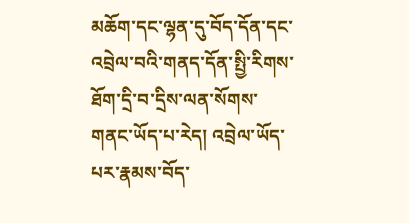མཆོག་དང་ལྷན་དུ་བོད་དོན་དང་འབྲེལ་བའི་གནད་དོན་སྤྱི་རིགས་ཐོག་དྲི་བ་དྲིས་ལན་སོགས་གནང་ཡོད་པ་རེད། འབྲེལ་ཡོད་པར་རྣམས་བོད་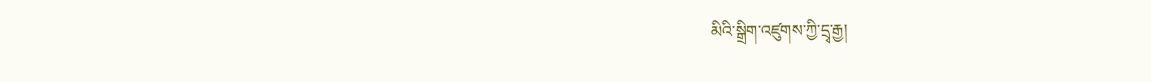མིའི་སྒྲིག་འཛུགས་ཀྱི་དྲྭ་རྒྱ།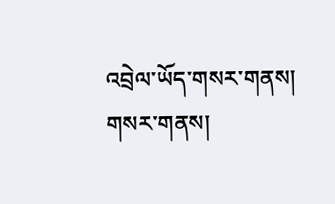འབྲེལ་ཡོད་གསར་གནས།
གསར་གནས།